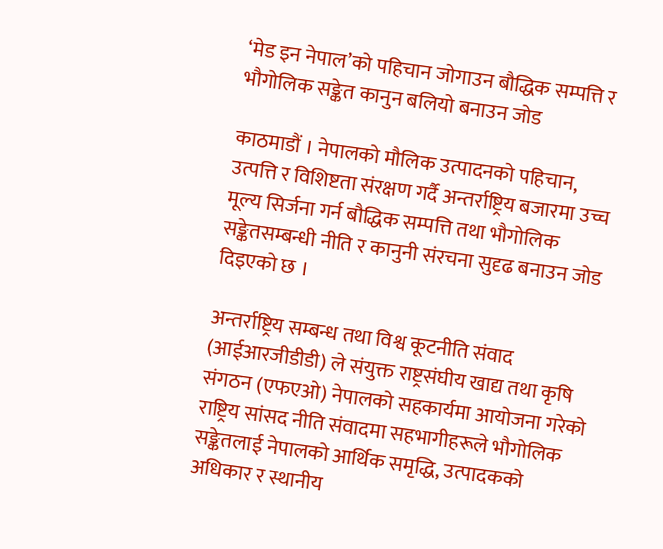‘मेड इन नेपाल’को पहिचान जोगाउन बौद्धिक सम्पत्ति र भौगोलिक सङ्केत कानुन बलियो बनाउन जोड

काठमाडौं । नेपालको मौलिक उत्पादनको पहिचान, उत्पत्ति र विशिष्टता संरक्षण गर्दै अन्तर्राष्ट्रिय बजारमा उच्च मूल्य सिर्जना गर्न बौद्धिक सम्पत्ति तथा भौगोलिक सङ्केतसम्बन्धी नीति र कानुनी संरचना सुदृढ बनाउन जोड दिइएको छ ।

अन्तर्राष्ट्रिय सम्बन्ध तथा विश्व कूटनीति संवाद (आईआरजीडीडी) ले संयुक्त राष्ट्रसंघीय खाद्य तथा कृषि संगठन (एफएओ) नेपालको सहकार्यमा आयोजना गरेको राष्ट्रिय सांसद नीति संवादमा सहभागीहरूले भौगोलिक सङ्केतलाई नेपालको आर्थिक समृद्धि, उत्पादकको अधिकार र स्थानीय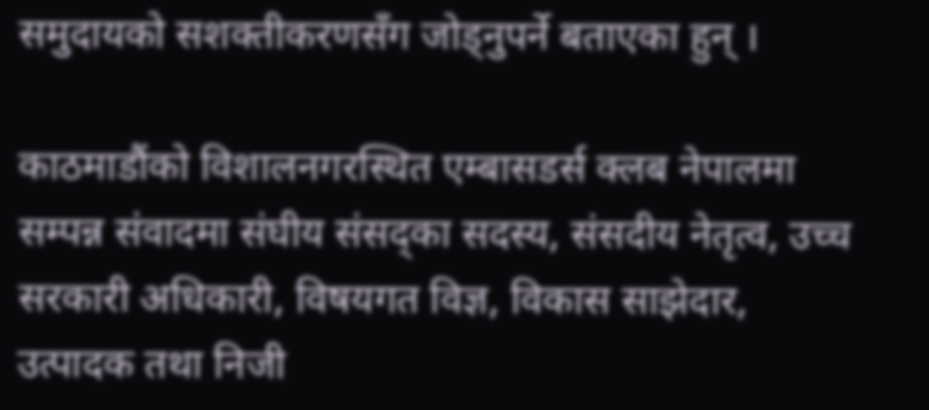समुदायको सशक्तीकरणसँग जोड्नुपर्ने बताएका हुन् ।

काठमाडौंको विशालनगरस्थित एम्बासडर्स क्लब नेपालमा सम्पन्न संवादमा संघीय संसद्का सदस्य, संसदीय नेतृत्व, उच्च सरकारी अधिकारी, विषयगत विज्ञ, विकास साझेदार, उत्पादक तथा निजी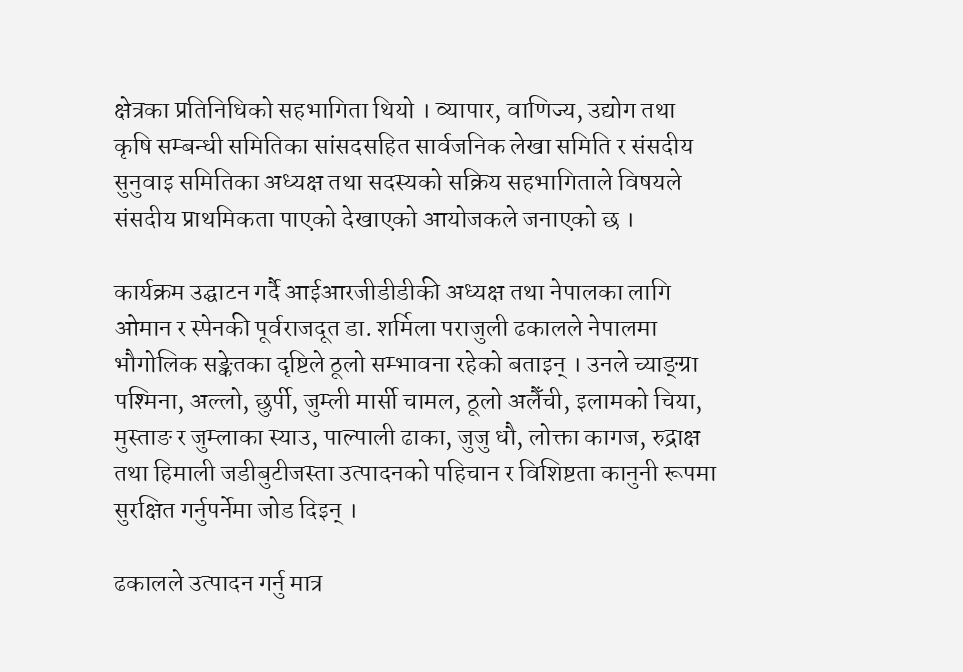क्षेत्रका प्रतिनिधिको सहभागिता थियो । व्यापार, वाणिज्य, उद्योग तथा कृषि सम्बन्धी समितिका सांसदसहित सार्वजनिक लेखा समिति र संसदीय सुनुवाइ समितिका अध्यक्ष तथा सदस्यको सक्रिय सहभागिताले विषयले संसदीय प्राथमिकता पाएको देखाएको आयोजकले जनाएको छ ।

कार्यक्रम उद्घाटन गर्दै आईआरजीडीडीकी अध्यक्ष तथा नेपालका लागि ओमान र स्पेनकी पूर्वराजदूत डा. शर्मिला पराजुली ढकालले नेपालमा भौगोलिक सङ्केतका दृष्टिले ठूलो सम्भावना रहेको बताइन् । उनले च्याङ्ग्रा पश्मिना, अल्लो, छुर्पी, जुम्ली मार्सी चामल, ठूलो अलैँची, इलामको चिया, मुस्ताङ र जुम्लाका स्याउ, पाल्पाली ढाका, जुजु धौ, लोक्ता कागज, रुद्राक्ष तथा हिमाली जडीबुटीजस्ता उत्पादनको पहिचान र विशिष्टता कानुनी रूपमा सुरक्षित गर्नुपर्नेमा जोड दिइन् ।

ढकालले उत्पादन गर्नु मात्र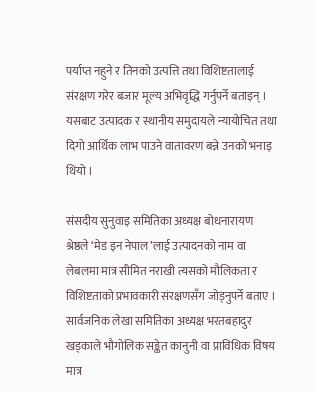पर्याप्त नहुने र तिनको उत्पत्ति तथा विशिष्टतालाई संरक्षण गरेर बजार मूल्य अभिवृद्धि गर्नुपर्ने बताइन् । यसबाट उत्पादक र स्थानीय समुदायले न्यायोचित तथा दिगो आर्थिक लाभ पाउने वातावरण बन्ने उनको भनाइ थियो ।

संसदीय सुनुवाइ समितिका अध्यक्ष बोधनारायण श्रेष्ठले ‘मेड इन नेपाल’लाई उत्पादनको नाम वा लेबलमा मात्र सीमित नराखी त्यसको मौलिकता र विशिष्टताको प्रभावकारी संरक्षणसँग जोड्नुपर्ने बताए । सार्वजनिक लेखा समितिका अध्यक्ष भरतबहादुर खड्काले भौगोलिक सङ्केत कानुनी वा प्राविधिक विषय मात्र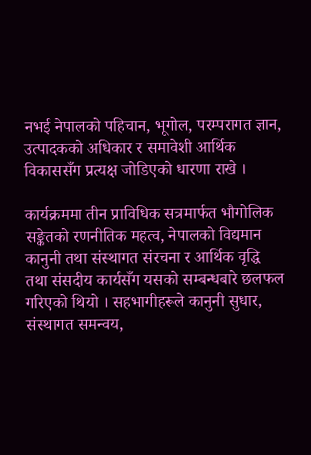नभई नेपालको पहिचान, भूगोल, परम्परागत ज्ञान, उत्पादकको अधिकार र समावेशी आर्थिक विकाससँग प्रत्यक्ष जोडिएको धारणा राखे ।

कार्यक्रममा तीन प्राविधिक सत्रमार्फत भौगोलिक सङ्केतको रणनीतिक महत्व, नेपालको विद्यमान कानुनी तथा संस्थागत संरचना र आर्थिक वृद्धि तथा संसदीय कार्यसँग यसको सम्बन्धबारे छलफल गरिएको थियो । सहभागीहरूले कानुनी सुधार, संस्थागत समन्वय,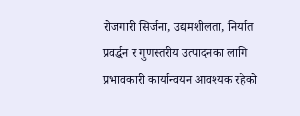रोजगारी सिर्जना, उद्यमशीलता, निर्यात प्रवर्द्धन र गुणस्तरीय उत्पादनका लागि प्रभावकारी कार्यान्वयन आवश्यक रहेको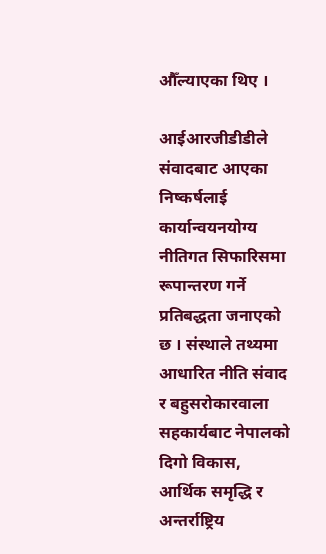औँल्याएका थिए ।

आईआरजीडीडीले संवादबाट आएका निष्कर्षलाई कार्यान्वयनयोग्य नीतिगत सिफारिसमा रूपान्तरण गर्ने प्रतिबद्धता जनाएको छ । संस्थाले तथ्यमा आधारित नीति संवाद र बहुसरोकारवाला सहकार्यबाट नेपालको दिगो विकास, आर्थिक समृद्धि र अन्तर्राष्ट्रिय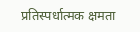प्रतिस्पर्धात्मक क्षमता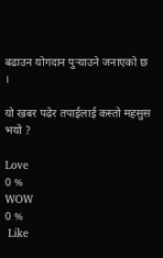बढाउन योगदान पुर्‍याउने जनाएको छ ।

यो खबर पढेर तपाईलाई कस्तो महसुस भयो ?

Love
0 %
WOW
0 %
 Like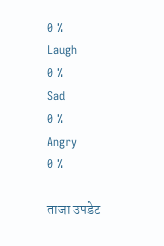0 %
Laugh
0 %
Sad
0 %
Angry
0 %

ताजा उपडेट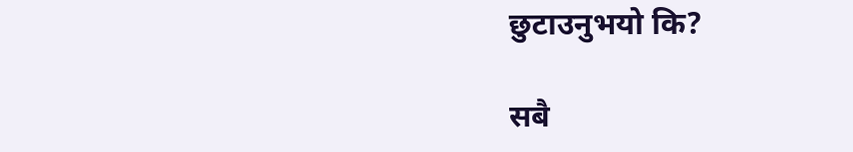छुटाउनुभयो कि?

सबै